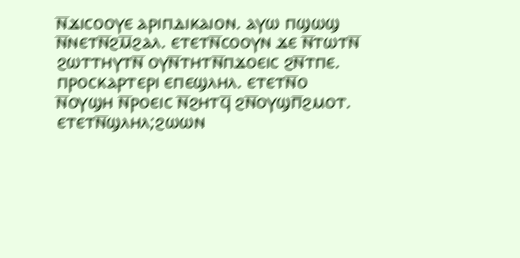ⲛ̅ϫⲓⲥⲟⲟⲩⲉ ⲁⲣⲓⲡⲇⲓⲕⲁⲓⲟⲛ. ⲁⲩⲱ ⲡϣⲱϣ ⲛ̅ⲛⲉⲧⲛ̅ϩⲙ̅ϩⲁⲗ. ⲉⲧⲉⲧⲛ̅ⲥⲟⲟⲩⲛ ϫⲉ ⲛ̅ⲧⲱⲧⲛ̅ ϩⲱⲧⲧⲏⲩⲧⲛ̅ ⲟⲩⲛ̅ⲧⲏⲧⲛ̅ⲡϫⲟⲉⲓⲥ ϩⲛ̅ⲧⲡⲉ. ⲡⲣⲟⲥⲕⲁⲣⲧⲉⲣⲓ ⲉⲡⲉϣⲗⲏⲗ. ⲉⲧⲉⲧⲛ̅ⲟ ⲛ̅ⲟⲩϣⲏ ⲛ̅ⲣⲟⲉⲓⲥ ⲛ̅ϩⲏⲧϥ̅ ϩⲛ̅ⲟⲩϣⲡ̅ϩⲙⲟⲧ. ⲉⲧⲉⲧⲛ̅ϣⲗⲏⲗ;ϩⲱⲱⲛ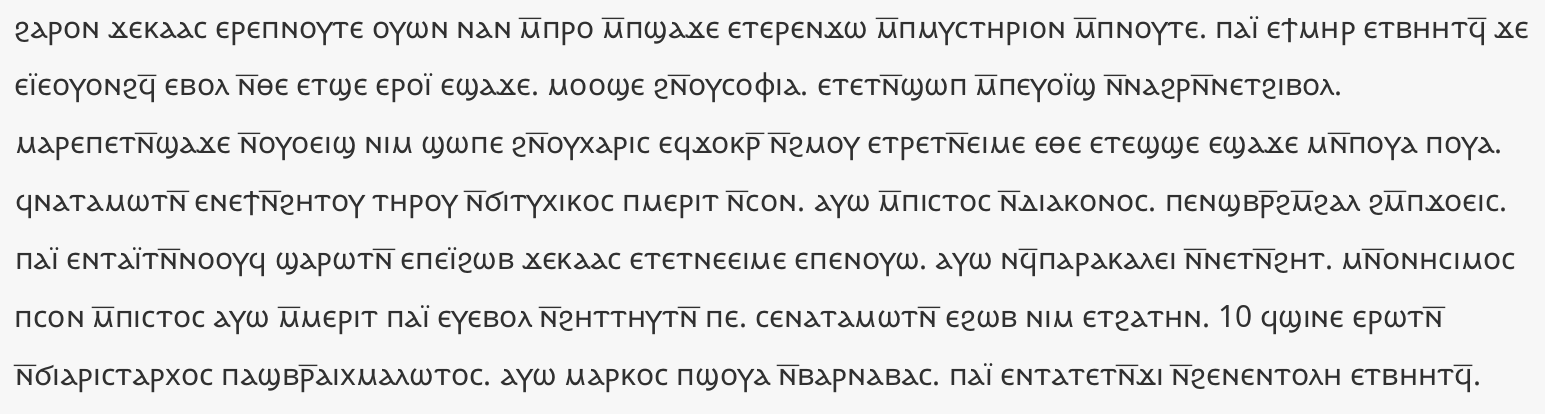ϩⲁⲣⲟⲛ ϫⲉⲕⲁⲁⲥ ⲉⲣⲉⲡⲛⲟⲩⲧⲉ ⲟⲩⲱⲛ ⲛⲁⲛ ⲙ̅ⲡⲣⲟ ⲙ̅ⲡϣⲁϫⲉ ⲉⲧⲉⲣⲉⲛϫⲱ ⲙ̅ⲡⲙⲩⲥⲧⲏⲣⲓⲟⲛ ⲙ̅ⲡⲛⲟⲩⲧⲉ. ⲡⲁⲓ̈ ⲉϯⲙⲏⲣ ⲉⲧⲃⲏⲏⲧϥ̅ ϫⲉ ⲉⲓ̈ⲉⲟⲩⲟⲛϩϥ̅ ⲉⲃⲟⲗ ⲛ̅ⲑⲉ ⲉⲧϣⲉ ⲉⲣⲟⲓ̈ ⲉϣⲁϫⲉ. ⲙⲟⲟϣⲉ ϩⲛ̅ⲟⲩⲥⲟⲫⲓⲁ. ⲉⲧⲉⲧⲛ̅ϣⲱⲡ ⲙ̅ⲡⲉⲩⲟⲓ̈ϣ ⲛ̅ⲛⲁϩⲣⲛ̅ⲛⲉⲧϩⲓⲃⲟⲗ. ⲙⲁⲣⲉⲡⲉⲧⲛ̅ϣⲁϫⲉ ⲛ̅ⲟⲩⲟⲉⲓϣ ⲛⲓⲙ ϣⲱⲡⲉ ϩⲛ̅ⲟⲩⲭⲁⲣⲓⲥ ⲉϥϫⲟⲕⲣ̅ ⲛ̅ϩⲙⲟⲩ ⲉⲧⲣⲉⲧⲛ̅ⲉⲓⲙⲉ ⲉⲑⲉ ⲉⲧⲉϣϣⲉ ⲉϣⲁϫⲉ ⲙⲛ̅ⲡⲟⲩⲁ ⲡⲟⲩⲁ. ϥⲛⲁⲧⲁⲙⲱⲧⲛ̅ ⲉⲛⲉϯⲛ̅ϩⲏⲧⲟⲩ ⲧⲏⲣⲟⲩ ⲛ̅ϭⲓⲧⲩⲭⲓⲕⲟⲥ ⲡⲙⲉⲣⲓⲧ ⲛ̅ⲥⲟⲛ. ⲁⲩⲱ ⲙ̅ⲡⲓⲥⲧⲟⲥ ⲛ̅ⲇⲓⲁⲕⲟⲛⲟⲥ. ⲡⲉⲛϣⲃⲣ̅ϩⲙ̅ϩⲁⲗ ϩⲙ̅ⲡϫⲟⲉⲓⲥ. ⲡⲁⲓ̈ ⲉⲛⲧⲁⲓ̈ⲧⲛ̅ⲛⲟⲟⲩϥ ϣⲁⲣⲱⲧⲛ̅ ⲉⲡⲉⲓ̈ϩⲱⲃ ϫⲉⲕⲁⲁⲥ ⲉⲧⲉⲧⲛⲉⲉⲓⲙⲉ ⲉⲡⲉⲛⲟⲩⲱ. ⲁⲩⲱ ⲛϥ̅ⲡⲁⲣⲁⲕⲁⲗⲉⲓ ⲛ̅ⲛⲉⲧⲛ̅ϩⲏⲧ. ⲙⲛ̅ⲟⲛⲏⲥⲓⲙⲟⲥ ⲡⲥⲟⲛ ⲙ̅ⲡⲓⲥⲧⲟⲥ ⲁⲩⲱ ⲙ̅ⲙⲉⲣⲓⲧ ⲡⲁⲓ̈ ⲉⲩⲉⲃⲟⲗ ⲛ̅ϩⲏⲧⲧⲏⲩⲧⲛ̅ ⲡⲉ. ⲥⲉⲛⲁⲧⲁⲙⲱⲧⲛ̅ ⲉϩⲱⲃ ⲛⲓⲙ ⲉⲧϩⲁⲧⲏⲛ. 10 ϥϣⲓⲛⲉ ⲉⲣⲱⲧⲛ̅ ⲛ̅ϭⲓⲁⲣⲓⲥⲧⲁⲣⲭⲟⲥ ⲡⲁϣⲃⲣ̅ⲁⲓⲭⲙⲁⲗⲱⲧⲟⲥ. ⲁⲩⲱ ⲙⲁⲣⲕⲟⲥ ⲡϣⲟⲩⲁ ⲛ̅ⲃⲁⲣⲛⲁⲃⲁⲥ. ⲡⲁⲓ̈ ⲉⲛⲧⲁⲧⲉⲧⲛ̅ϫⲓ ⲛ̅ϩⲉⲛⲉⲛⲧⲟⲗⲏ ⲉⲧⲃⲏⲏⲧϥ̅.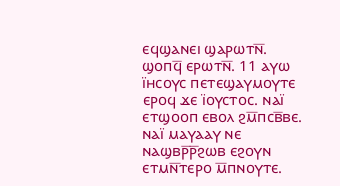ⲉϥϣⲁⲛⲉⲓ ϣⲁⲣⲱⲧⲛ̅. ϣⲟⲡϥ̅ ⲉⲣⲱⲧⲛ̅. 11 ⲁⲩⲱ ⲓ̈ⲏⲥⲟⲩⲥ ⲡⲉⲧⲉϣⲁⲩⲙⲟⲩⲧⲉ ⲉⲣⲟϥ ϫⲉ ⲓ̈ⲟⲩⲥⲧⲟⲥ. ⲛⲁⲓ̈ ⲉⲧϣⲟⲟⲡ ⲉⲃⲟⲗ ϩⲙ̅ⲡⲥⲃ̅ⲃⲉ. ⲛⲁⲓ̈ ⲙⲁⲩⲁⲁⲩ ⲛⲉ ⲛⲁϣⲃⲣ̅ⲣ̅ϩⲱⲃ ⲉϩⲟⲩⲛ ⲉⲧⲙⲛ̅ⲧⲉⲣⲟ ⲙ̅ⲡⲛⲟⲩⲧⲉ.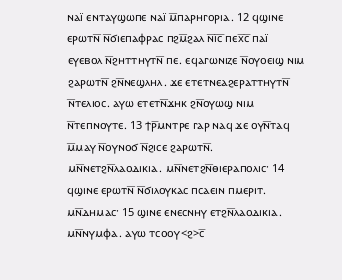ⲛⲁⲓ̈ ⲉⲛⲧⲁⲩϣⲱⲡⲉ ⲛⲁⲓ̈ ⲙ̅ⲡⲁⲣⲏⲅⲟⲣⲓⲁ. 12 ϥϣⲓⲛⲉ ⲉⲣⲱⲧⲛ̅ ⲛ̅ϭⲓⲉⲡⲁⲫⲣⲁⲥ ⲡϩⲙ̅ϩⲁⲗ ⲛ̅ⲓ̅ⲥ̅ ⲡⲉⲭ̅ⲥ̅ ⲡⲁⲓ̈ ⲉⲩⲉⲃⲟⲗ ⲛ̅ϩⲏⲧⲧⲏⲩⲧⲛ̅ ⲡⲉ. ⲉϥⲁⲅⲱⲛⲓⲍⲉ ⲛ̅ⲟⲩⲟⲉⲓϣ ⲛⲓⲙ ϩⲁⲣⲱⲧⲛ̅ ϩⲛ̅ⲛⲉϣⲗⲏⲗ. ϫⲉ ⲉⲧⲉⲧⲛⲉⲁϩⲉⲣⲁⲧⲧⲏⲩⲧⲛ̅ ⲛ̅ⲧⲉⲗⲓⲟⲥ. ⲁⲩⲱ ⲉⲧⲉⲧⲛ̅ϫⲏⲕ ϩⲛ̅ⲟⲩⲱϣ ⲛⲓⲙ ⲛ̅ⲧⲉⲡⲛⲟⲩⲧⲉ. 13 ϯⲣ̅ⲙⲛⲧⲣⲉ ⲅⲁⲣ ⲛⲁϥ ϫⲉ ⲟⲩⲛ̅ⲧⲁϥ ⲙ̅ⲙⲁⲩ ⲛ̅ⲟⲩⲛⲟϭ ⲛ̅ϩⲓⲥⲉ ϩⲁⲣⲱⲧⲛ̅. ⲙⲛ̅ⲛⲉⲧϩⲛ̅ⲗⲁⲟⲇⲓⲕⲓⲁ. ⲙⲛ̅ⲛⲉⲧϩⲛ̅ⲑⲓⲉⲣⲁⲡⲟⲗⲓⲥ· 14 ϥϣⲓⲛⲉ ⲉⲣⲱⲧⲛ̅ ⲛ̅ϭⲓⲗⲟⲩⲕⲁⲥ ⲡⲥⲁⲉⲓⲛ ⲡⲙⲉⲣⲓⲧ. ⲙⲛ̅ⲇⲏⲙⲁⲥ· 15 ϣⲓⲛⲉ ⲉⲛⲉⲥⲛⲏⲩ ⲉⲧϩⲛ̅ⲗⲁⲟⲇⲓⲕⲓⲁ. ⲙⲛ̅ⲛⲩⲙⲫⲁ. ⲁⲩⲱ ⲧⲥⲟⲟⲩ<ϩ>ⲥ̅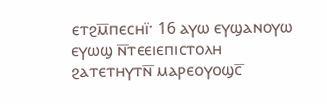ⲉⲧϩⲙ̅ⲡⲉⲥⲏⲓ̈· 16 ⲁⲩⲱ ⲉⲩϣⲁⲛⲟⲩⲱ ⲉⲩⲱϣ ⲛ̅ⲧⲉⲉⲓⲉⲡⲓⲥⲧⲟⲗⲏ ϩⲁⲧⲉⲧⲏⲩⲧⲛ̅ ⲙⲁⲣⲉⲟⲩⲟϣⲥ̅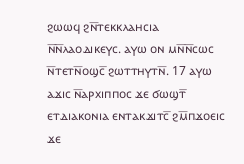ϩⲱⲱϥ ϩⲛ̅ⲧⲉⲕⲕⲗⲁⲏⲥⲓⲁ ⲛ̅ⲛ̅ⲗⲁⲟⲇⲓⲕⲉⲩⲥ. ⲁⲩⲱ ⲟⲛ ⲙⲛ̅ⲛ̅ⲥⲱⲥ ⲛ̅ⲧⲉⲧⲛ̅ⲟϣⲥ̅ ϩⲱⲧⲧⲏⲩⲧⲛ̅. 17 ⲁⲩⲱ ⲁϫⲓⲥ ⲛ̅ⲁⲣⲭⲓⲡⲡⲟⲥ ϫⲉ ϭⲱϣⲧ̅ ⲉⲧⲇⲓⲁⲕⲟⲛⲓⲁ ⲉⲛⲧⲁⲕϫⲓⲧⲥ̅ ϩⲙ̅ⲡϫⲟⲉⲓⲥ ϫⲉ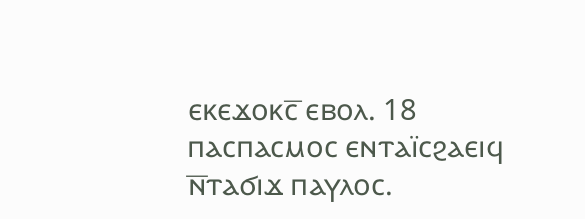ⲉⲕⲉϫⲟⲕⲥ̅ ⲉⲃⲟⲗ. 18 ⲡⲁⲥⲡⲁⲥⲙⲟⲥ ⲉⲛⲧⲁⲓ̈ⲥϩⲁⲉⲓϥ ⲛ̅ⲧⲁϭⲓϫ ⲡⲁⲩⲗⲟⲥ.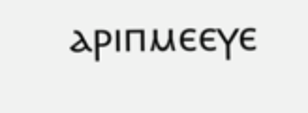ⲁⲣⲓⲡⲙⲉⲉⲩⲉ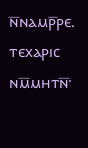ⲛ̅ⲛⲁⲙⲣ̅ⲣⲉ. ⲧⲉⲭⲁⲣⲓⲥ ⲛⲙ̅ⲙⲏⲧⲛ̅·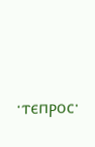·ⲧⲉⲡⲣⲟⲥ·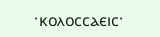·ⲕⲟⲗⲟⲥⲥⲁⲉⲓⲥ·